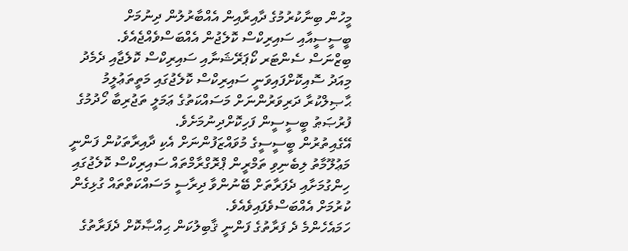މީހުން ބިނާކުރުމުގެ ދާއިރާއިން އެއްބާރުލުން ދިނުމަށް ބީސީސީއާއި ސައިރިކްސް ކޮލެޖުން އެއްބަސްވެއްޖެއެވެ.
ބިޒްނަސް ސެންޓަރ ކޯޕަރޭޝަނާއި ސައިރިކްސް ކޮލެޖާއި ދެމެދު މިއަދު ސޮއިކޮށްފައިވަނީ ސައިރިކްސް ކޮލެޖުގައި މަތީތަޢުލީމު ޙާޞިލްކުރާ ދަރިވަރުންނަށް މަސައްކަތުގެ ޢަމަލީ ތަޖުރިބާ ހޯދުމުގެ ފުރުޞަޠު ބީސީސީން ފަހިކޮށްދިނުމަށެވެ.
އޭގެއިތުރުން ބީސީސީގެ މުވައްޒަފުންނަށް އެކި ދާއިރާތަކުން ފަންނީ މަޢުލޫމާތު ލިބެނިވި ތަމްރީން ޕްރޮގްރާމްތައް ސައިރިކްސް ކޮލެޖުގައި ހިންގުމަށާއި ދެފަރާތަށް ބޭނުންވާ ދިރާސީ މަސައްކަތްތައް ގުޅިގެން ކުރުމަށް އެއްބަސްވެފައިވެއެވެ.
ހަމައެހެންމެ ދެ ފަރާތުގެ ފަންނީ ޤާބިލުކަން ޙިއްޞާކޮށް ދެފަރާތުގެ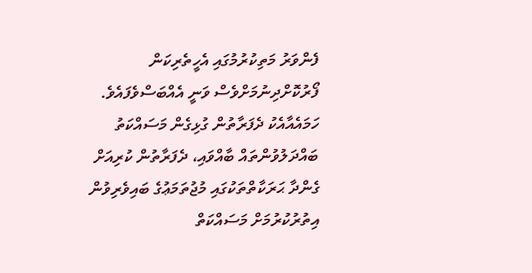ފެންވަރު މަތިކުރުމުގައި އެހީތެރިކަން ފޯރުކޮށްދިނުމަށްވެސް ވަނީ އެއްބަސްވެފައެވެ.
ހަމައެއާއެކު ދެފަރާތުން ގުޅިގެން މަސައްކަތު ބައްދަލުވުންތައް ބާއްވައި، ދެފަރާތުން ކުރިއަށް ގެންދާ ޙަރަކާތްތަކުގައި މުޖުތަމަޢުގެ ބައިވެރިވުން އިތުރުކުރުމަށް މަސައްކަތް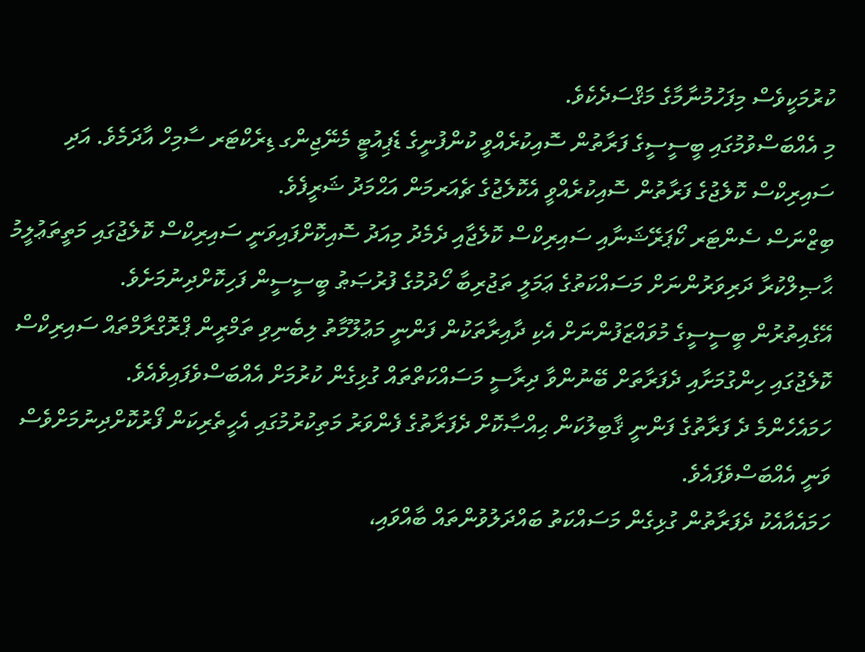ކުރުމަކީވެސް މިފަހުމުނާމާގެ މަޤްސަދެކެވެ.
މި އެއްބަސްވުމުގައި ބީސީސީގެ ފަރާތުން ސޮއިކުރެއްވީ ކުންފުނީގެ ޑެޕިއުޓީ މެނޭޖިންގ ޑިރެކްޓަރ ސާމިހް އާދަމެވެ. އަދި ސައިރިކްސް ކޮލެޖުގެ ފަރާތުން ސޮއިކުރެއްވީ އެކޮލެޖުގެ ޗެއަރމަން އަޙްމަދު ޝަރީފެވެ.
ބިޒްނަސް ސެންޓަރ ކޯޕަރޭޝަނާއި ސައިރިކްސް ކޮލެޖާއި ދެމެދު މިއަދު ސޮއިކޮށްފައިވަނީ ސައިރިކްސް ކޮލެޖުގައި މަތީތަޢުލީމު ޙާޞިލްކުރާ ދަރިވަރުންނަށް މަސައްކަތުގެ ޢަމަލީ ތަޖުރިބާ ހޯދުމުގެ ފުރުޞަޠު ބީސީސީން ފަހިކޮށްދިނުމަށެވެ.
އޭގެއިތުރުން ބީސީސީގެ މުވައްޒަފުންނަށް އެކި ދާއިރާތަކުން ފަންނީ މަޢުލޫމާތު ލިބެނިވި ތަމްރީން ޕްރޮގްރާމްތައް ސައިރިކްސް ކޮލެޖުގައި ހިންގުމަށާއި ދެފަރާތަށް ބޭނުންވާ ދިރާސީ މަސައްކަތްތައް ގުޅިގެން ކުރުމަށް އެއްބަސްވެފައިވެއެވެ.
ހަމައެހެންމެ ދެ ފަރާތުގެ ފަންނީ ޤާބިލުކަން ޙިއްޞާކޮށް ދެފަރާތުގެ ފެންވަރު މަތިކުރުމުގައި އެހީތެރިކަން ފޯރުކޮށްދިނުމަށްވެސް ވަނީ އެއްބަސްވެފައެވެ.
ހަމައެއާއެކު ދެފަރާތުން ގުޅިގެން މަސައްކަތު ބައްދަލުވުންތައް ބާއްވައި،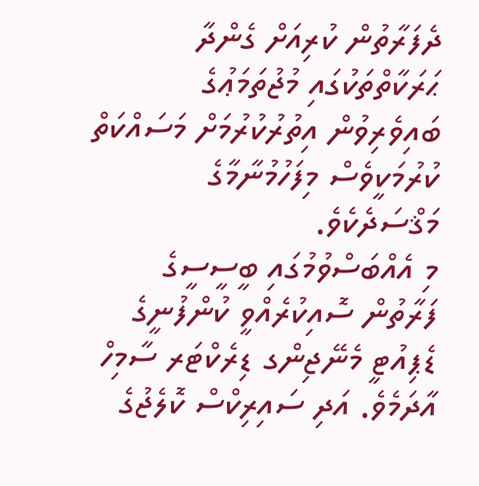ދެފަރާތުން ކުރިއަށް ގެންދާ ޙަރަކާތްތަކުގައި މުޖުތަމަޢުގެ ބައިވެރިވުން އިތުރުކުރުމަށް މަސައްކަތް ކުރުމަކީވެސް މިފަހުމުނާމާގެ މަޤްސަދެކެވެ.
މި އެއްބަސްވުމުގައި ބީސީސީގެ ފަރާތުން ސޮއިކުރެއްވީ ކުންފުނީގެ ޑެޕިއުޓީ މެނޭޖިންގ ޑިރެކްޓަރ ސާމިހް އާދަމެވެ. އަދި ސައިރިކްސް ކޮލެޖުގެ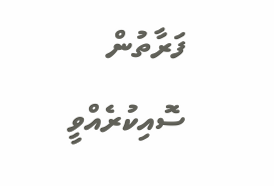ފަރާތުން ސޮއިކުރެއްވީ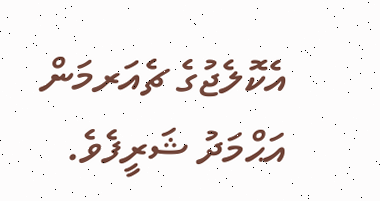އެކޮލެޖުގެ ޗެއަރމަން އަޙްމަދު ޝަރީފެވެ.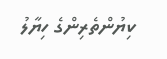ކިޔުންތެރިންގެ ހިޔާލު